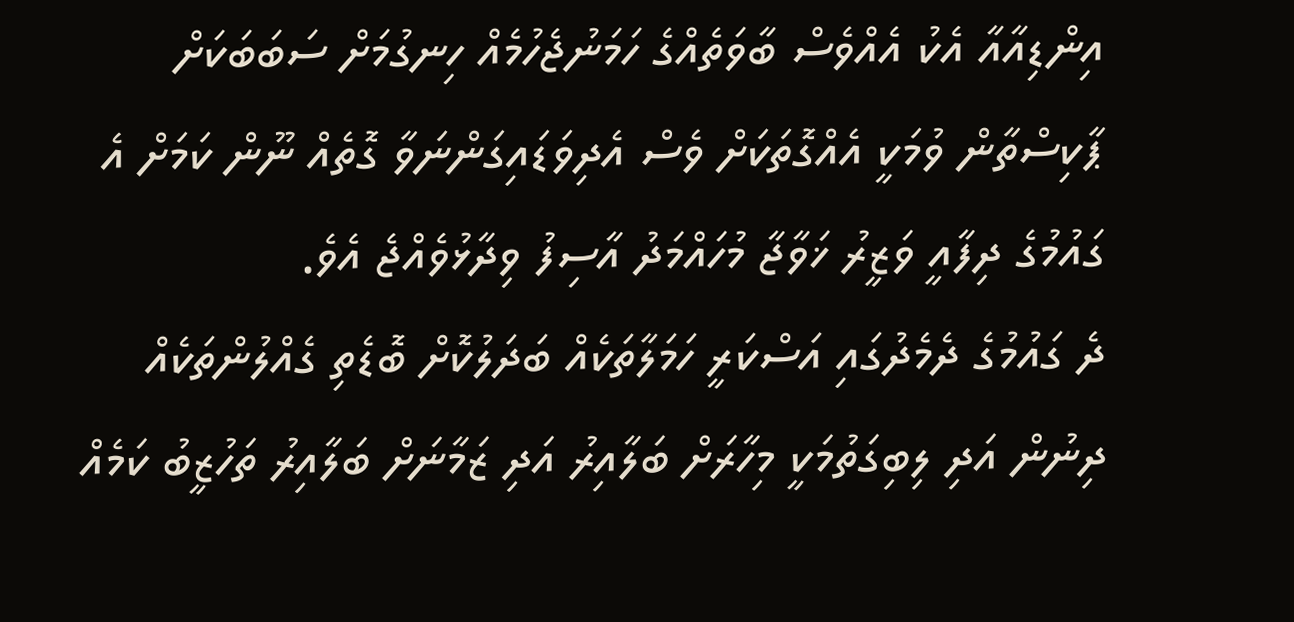އިންޑިއާއާ އެކު އެއްވެސް ބާވަތެއްގެ ހަމަނުޖެހުމެއް ހިނގުމަށް ސަބަބަކަށް ޕާކިސްތާން ވުމަކީ އެއްގޮތަކަށް ވެސް އެދިވަޑައިގަންނަވާ ގޮތެއް ނޫން ކަމަށް އެ ގައުމުގެ ދިފާއީ ވަޒީރު ޚަވާޖާ މުހައްމަދު އާސިފު ވިދާޅުވެއްޖެ އެވެ.
ދެ ގައުމުގެ ދެމެދުގައި އަސްކަރީ ހަމަލާތަކެއް ބަދަލުކޮށް ބޮޑެތި ގެއްލުންތަކެއް ދިނުން އަދި ލިބިގަތުމަކީ މިހާރަށް ބަލާއިރު އަދި ޒަމާނަށް ބަލާއިރު ތަހުޒީބު ކަމެއް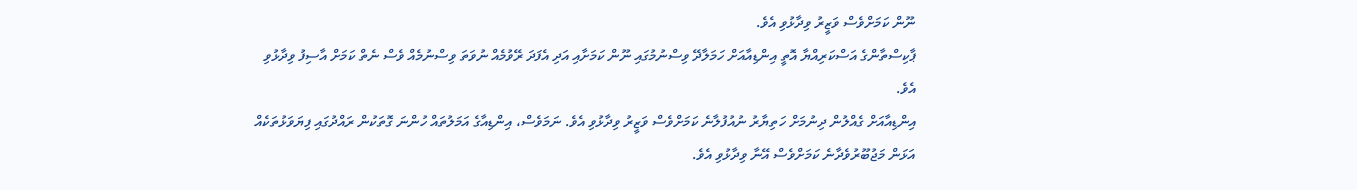ނޫން ކަމަށްވެސް ވަޒީރު ވިދާޅުވި އެވެ.
ޕާކިސްތާންގެ އަސްކަރިއްޔާ އޮތީ އިންޑިއާއަށް ހަމަލާދޭ ވިސްނުމުގައި ނޫން ކަމަށާއި އަދި އެފަދަ ރޭވުމެއް ނުވަތަ ވިސްނުމެއް ވެސް ނެތް ކަމަށް އާސިފު ވިދާޅުވި އެވެ.
އިންޑިއާއަށް ގެއްލުން ދިނުމަށް ހަތިޔާރު ނުއުފުލާނެ ކަމަށްވެސް ވަޒީރު ވިދާޅުވި އެވެ. ނަމަވެސް، އިންޑިއާގެ އަމަލުތައް ހުންނަ ގޮތަކުން ރައްދުގައި ފިޔަވަޅުތަކެއް އަޅަން މަޖުބޫރުވެދާނެ ކަމަށްވެސް އޭނާ ވިދާޅުވި އެވެ.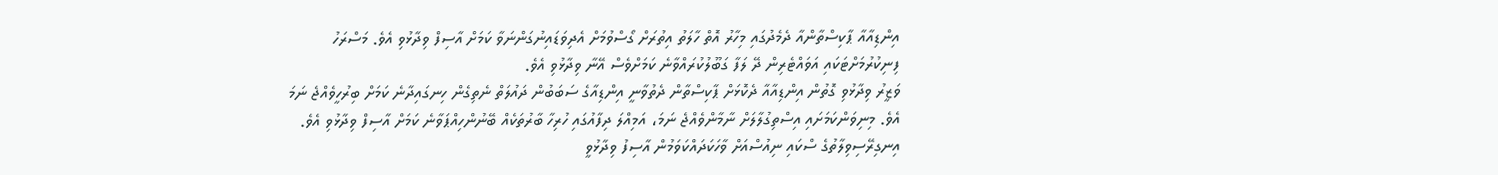އިންޑިއާއާ ޕާކިސްތާންއާ ދެމެދުގައި މިހާރު އޮތް ހާލަތު އިތުރަށް ގޯސްވުމަށް އެދިވަޑައިނުގަންނަވާ ކަމަށް އާސިފް ވިދާޅުވި އެވެ. މަސްރަހު ފިނިކުރުމަށްޓަކައި އަވައްޓެރިން ދޭ ލަފާ ގަބޫލުކުރައްވާނެ ކަމަށްވެސް އޭނާ ވިދާޅުވި އެވެ.
ވަޒީރު ވިދާޅުވި ގޮތުން އިންޑިއާއާ ދެކޮޅަށް ޕާކިސްތާން ދެތުވާނީ އިންޑިއާގެ ސަބަބުން ދައުލަތް ނެތިގެން ހިނގައިދާނެ ކަމަށް ބިރުހީވެއްޖެ ނަމަ އެވެ. މިނިވަންކަމަށައި އިސްތިގުލާލަށް ނާމާންވެއްޖެ ނަމަ، އަމިއްލަ ދިފާއުގައި ހުރިހާ ބާރުތަކެއް ބޭނުންހިއްޕަވާނެ ކަމަށް އާސިފް ވިދާޅުވި އެވެ.
އިނގިރޭސިވިލާތުގެ ސްކައި ނިއުސްއަށް ވާހަކަދައްކަވަމުން އާސިފު ވިދާޅުވީ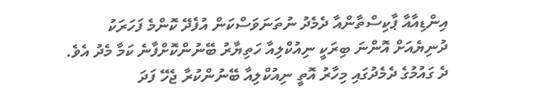އިންޑިއާއާ ޕާކިސްތާންއާ ދެމެދު ނުތަނަވަސްކަން އުފެދޭ ކޮންމެ ފަހަރަކު ދުނިޔެއަށް އޮންނަ ބިރަކީ ނިއުކްލިއާ ހަތިޔާރު ބޭނުންކޮށްފާނެ ކަމާ މެދު އެވެ.
ދެ ގައުމުގެ ދެމެދުގައި މިހާރު އޮތީ ނިއުކްލިއާ ބޭނުންކުރާ ޖެހޭ ފަދަ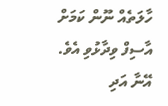ހާލަތެއް ނޫން ކަމަށް އާސިފް ވިދާޅުވި އެވެ. އޭނާ އަދި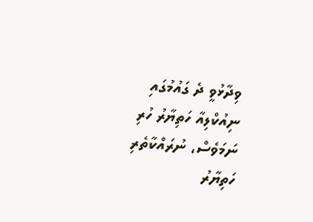ވިދާޅުވީ ދެ ގައުމުގައި ނިއުކްލިއާ ހަތިޔާރު ހުރި ނަމަވެސް، ނުރައްކާތެރި ހަތިޔާރު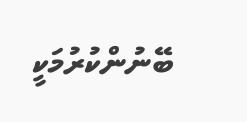ބޭނުންކުރުމަކީ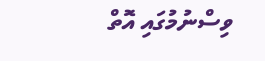ވިސްނުމުގައި އޮތް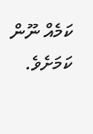ކަމެއް ނޫން ކަމަށެވެ.